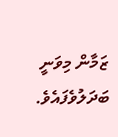ޒަމާން މިވަނީ ބަދަލުވެފައެވެ.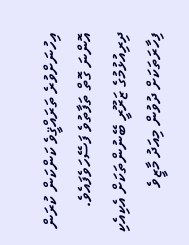އިހުނަށްވުރެ ތަރައްޤީވެ ކަންކަން ކުރަން އޮންނަ ގޮތް ތަފާތުވެ ފަސޭހަވެފައެވެ. ދިރިއުޅުމުގެ ޒަރޫރީ ބޭނުންތަކަށް އެކިއެކި ފިހާރަތަކަށް ދުވުން މިއަދު މާޒީވެ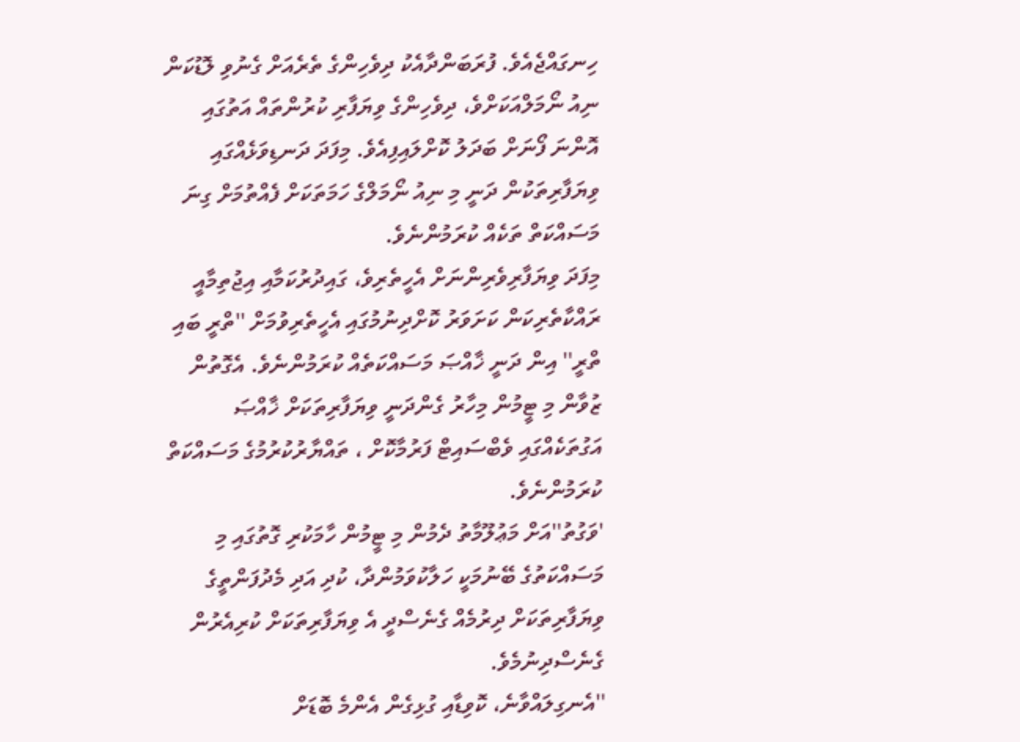ހިނގައްޖެއެވެ. ފުރަބަންދާއެކު ދިވެހިންގެ ތެރެއަށް ގެނުވި ލޮޑުކަން ނިއު ނޯމަލްއަކަށްވެ، ދިވެހިންގެ ވިޔަފާރި ކުރުންތައް އަތުގައި އޮންނަ ފޯނަށް ބަދަލު ކޮށްލައިފިއެވެ. މިފަދަ ދަނޑިވަޅެއްގައި ވިޔަފާރިތަކުން ދަނީ މި ނިއު ނޯމަލްގެ ހަމަތަކަށް ފެއްތުމަށް ގިނަ މަސައްކަތް ތަކެއް ކުރަމުންނެވެ.
މިފަދަ ވިޔަފާރިވެރިންނަށް އެހީތެރިވެ، ގައިދުރުކަމާއި އިޖުތިމާއީ ރައްކާތެރިކަން ކަށަވަރު ކޮށްދިނުމުގައި އެހީތެރިވުމަށް ''ތްރީ ބައި ތްރީ'' އިން ދަނީ ޚާއްޞަ މަސައްކަތެއް ކުރަމުންނެވެ. އެގޮތުން ޒުވާން މި ޓީމުން މިހާރު ގެންދަނީ ވިޔަފާރިތަކަށް ޚާއްޞަ އަގުތަކެއްގައި ވެބްސައިޓް ފަރުމާކޮށް ، ތައްޔާރުކުރުމުގެ މަސައްކަތް ކުރަމުންނެވެ.
'ވަގުތު''އަށް މަޢުލޫމާތު ދެމުން މި ޓީމުން ހާމަކުރި ގޮތުގައި މި މަސައްކަތުގެ ބޭނުމަކީ ހަލާކުވަމުންދާ، ކުދި އަދި މެދުފަންތީގެ ވިޔަފާރިތަކަށް ދިރުމެއް ގެނެސްދީ އެ ވިޔަފާރިތަކަށް ކުރިއެރުން ގެނެސްދިނުމެވެ.
''އެނގިލައްވާނެ، ކޮވިޑާއި ގުޅިގެން އެންމެ ބޮޑަށް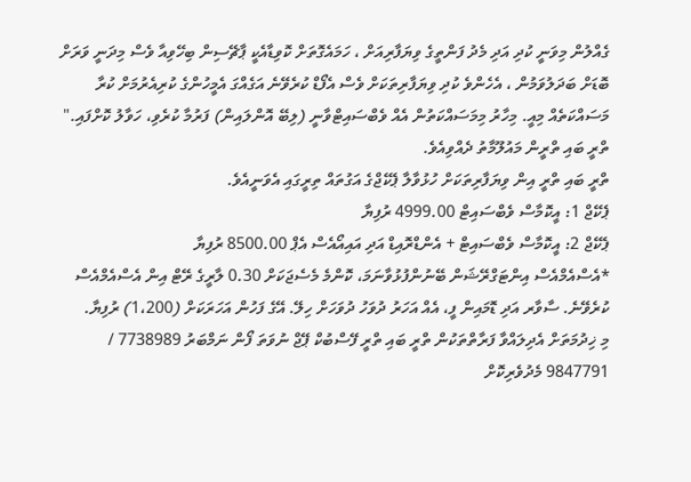ގެއްލުން މިވަނީ ކުދި އަދި މެދު ފަންތީގެ ވިޔަފާރިއަށް ، ހަމައެގޮތަށް ކޮވިޑާއެކީ ޕާޗޭސިން ބިހޭވިއާ ވެސް މިދަނީ ވަރަށް ބޮޑަށް ބަދަލުވަމުން ، އެހެންވެ ކުދި ވިޔަފާރިތަކަށް ވެސް އެފޯޑް ކުރެވޭނެ އަގެއްގަ އެމީހުންގެ ކުރިއެރުމަށް ކުރާ މަސައްކަތެއް މިއީ. މިހާރު މިމަސައްކަތުން އެއް ވެބްސައިޓްވާނީ (ލިބޭ އޮންލައިން) ފަރުމާ ކުރެވި، ހަވާލު ކޮށްފައި." ތްރީ ބައި ތްރީން މައުލޫމާތު ދެއްވިއެވެ.
ތްރީ ބައި ތްރީ އިން ވިޔަފާރިތަކަށް ހުޅުވާލާ ޕެކޭޖްގެ އަގުތައް ތިރީގައި އެވަނީއެވެ.
ޕެކޭޖް 1: އީކޮމާސް ވެބްސައިޓް 4999.00 ރުފިޔާ
ޕެކޭޖް 2: އީކޮމާސް ވެބްސައިޓް + އެންޑްރޮއިޑް އަދި އައިއޯއެސް އެޕް 8500.00 ރުފިޔާ
*އެސްއެމްއެސް އިންޓަގްރޭޝަން ބޭނުންފުޅުވާނަމަ، ކޮންމެ މެސެޖަކަށް 0.30 ލާރީގެ ރޭޓް އިން އެސްއެމްއެސް ކުރެވޭނެ. ސާވާރ އަދި ޑޮމައިން ފީ، އެއް އަހަރު ދުވަހު ދުވަހަށް ހިލޭ. އޭގެ ފަހުން އަހަރަކަށް (1،200) ރުފިޔާ.
މި ޚިދުމަތަށް އެދިލައްވާ ފަރާތްތަކުން ތްރީ ބައި ތްރީ ފޭސްބުކް ޕޭޖް ނުވަތަ ފޯން ނަމްބަރު 7738989 / 9847791 މެދުވެރިކޮށް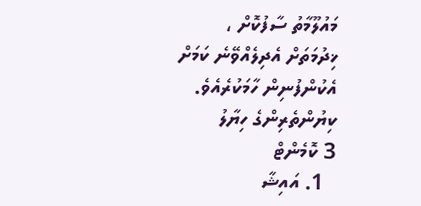މައުލޫމާތު ސާފުކޮށް ، ޚިދުމަތަށް އެދިލެއްވޭނެ ކަމަށް އެކުންފުނިން ހާމަކުރެއެވެ.
ކިޔުންތެރިންގެ ހިޔާލު
3 ކޮމެންޓް
  1. އައިޝާ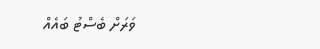ވަރަށް ބެސްޓު ބައެއް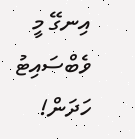އިނގޭ މީ ވެބްސައިޓު ހަދަން!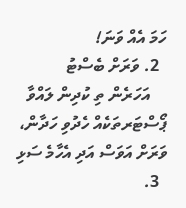ހަމަ އެއް ވަނަ!
  2. ވަރަށް ބެސްޓު
    އަހަރެން ތި ކުދިން ލައްވާ ޕޯސްޓަރތަކެއް ހެދުވި ހަދާން، ވަރަށް އަވަސް އަދި އެހާމެ ސަޅި
  3.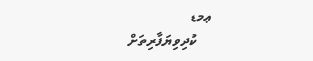ޢމޑ
    ކުދިވިޔަފާރިތަށް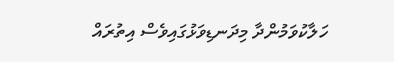ހަލާކުވަމުންދާ މިދަނޑިވަޅުގައިވެސް އިތުރައް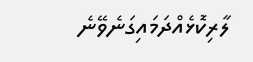ލާރިކޮޅެއްދަމައިގަނެވޭނެ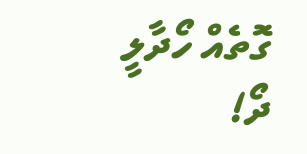ގޮތެއް ހޯދާލީ ދޯ!